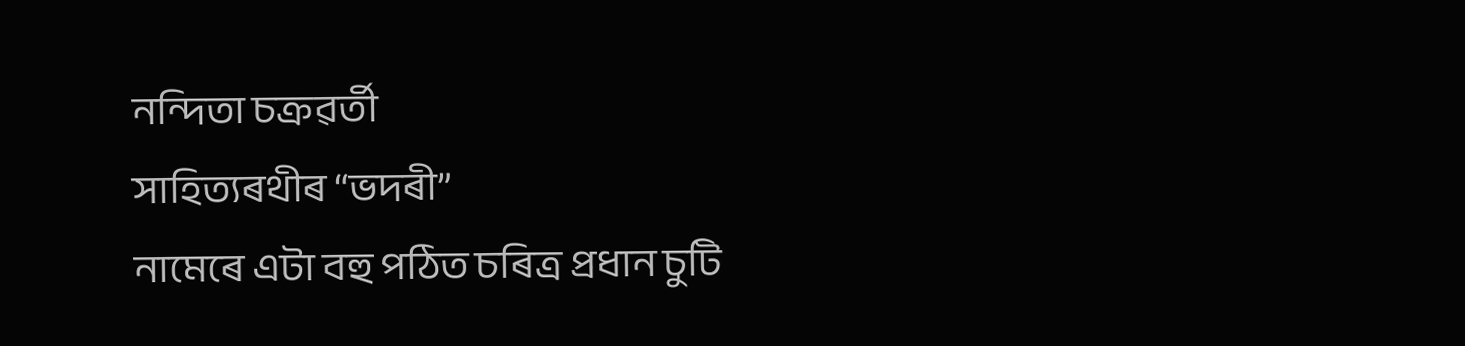নন্দিতা চক্ৰৱৰ্তী
সাহিত্যৰথীৰ “ভদৰী”
নামেৰে এটা বহু পঠিত চৰিত্ৰ প্ৰধান চুটি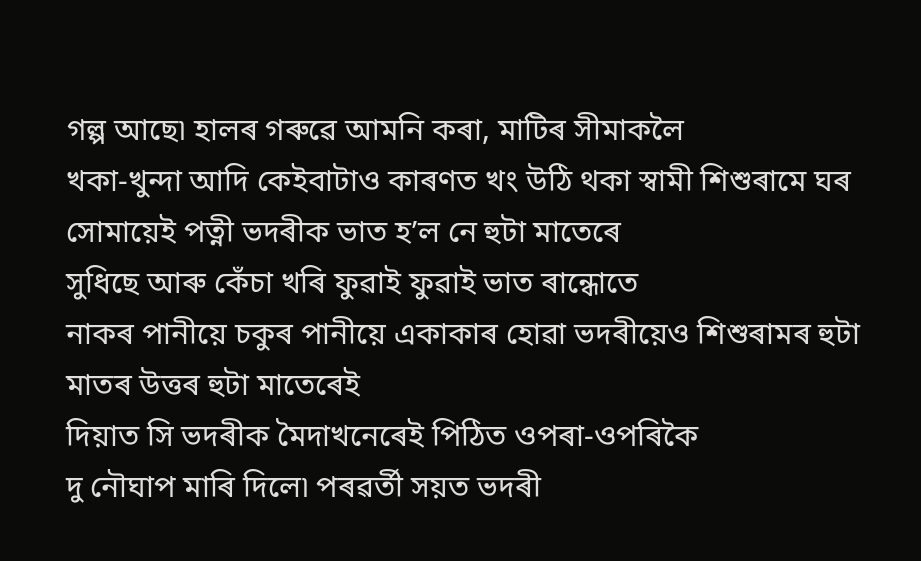গল্প আছে৷ হালৰ গৰুৱে আমনি কৰা, মাটিৰ সীমাকলৈ
খকা-খুন্দা আদি কেইবাটাও কাৰণত খং উঠি থকা স্বামী শিশুৰামে ঘৰ সোমায়েই পত্নী ভদৰীক ভাত হ’ল নে হুটা মাতেৰে
সুধিছে আৰু কেঁচা খৰি ফুৱাই ফুৱাই ভাত ৰান্ধোতে
নাকৰ পানীয়ে চকুৰ পানীয়ে একাকাৰ হোৱা ভদৰীয়েও শিশুৰামৰ হুটা মাতৰ উত্তৰ হুটা মাতেৰেই
দিয়াত সি ভদৰীক মৈদাখনেৰেই পিঠিত ওপৰা-ওপৰিকৈ
দু নৌঘাপ মাৰি দিলে৷ পৰৱৰ্তী সয়ত ভদৰী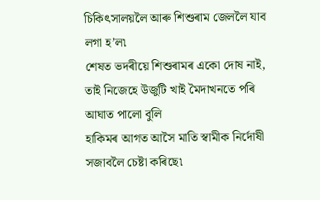চিকিৎসালয়লৈ আৰু শিশুৰাম জেললৈ যাব লগা হ’ল৷
শেষত ভদৰীয়ে শিশুৰামৰ একো দোষ নাই, তাই নিজেহে উজুটি খাই মৈদাখনতে পৰি আঘাত পালো বুলি
হাকিমৰ আগত আসৈ মাতি স্বামীক নিৰ্দোষী সজাবলৈ চেষ্টা কৰিছে৷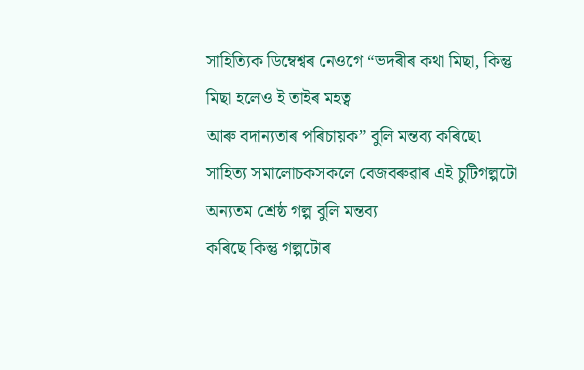সাহিত্যিক ডিম্বেশ্বৰ নেওগে “ভদৰীৰ কথা মিছা, কিন্তু মিছা হলেও ই তাইৰ মহত্ব
আৰু বদান্যতাৰ পৰিচায়ক” বুলি মন্তব্য কৰিছে৷
সাহিত্য সমালোচকসকলে বেজবৰুৱাৰ এই চুটিগল্পটো অন্যতম শ্ৰেষ্ঠ গল্প বুলি মন্তব্য
কৰিছে কিন্তু গল্পটোৰ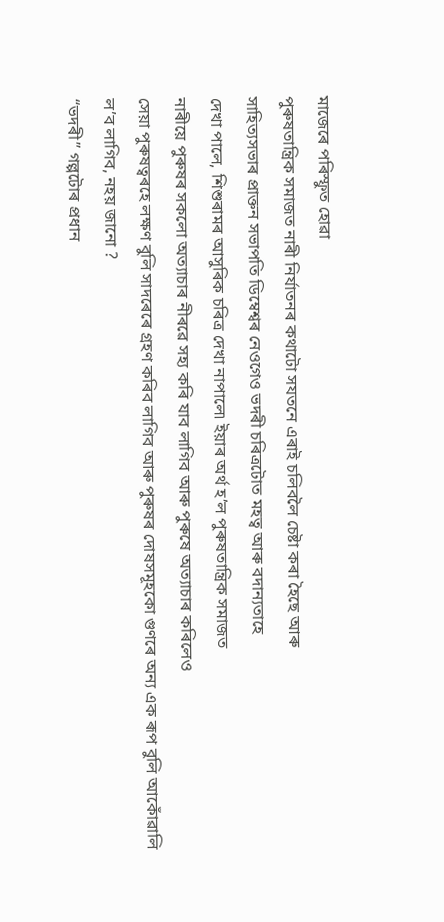মাজেৰে পৰিস্ফুত হোৱা
পুৰুষতান্ত্ৰিক সমাজত নাৰী নিৰ্যাতনৰ কথাটো সযতনে এৰাই চলিবলৈ চেষ্টা কৰা হৈছে আৰু
সাহিত্যসভাৰ প্ৰাক্তন সভাপতি ডিম্বেশ্বৰ নেওগেও ভদৰী চৰিত্ৰটোত মহত্ব আৰু বদান্যতাহে
দেখা পালে, শিশুৰামৰ আসুৰিক চৰিত্ৰ দেখা নাপালে৷ ইয়াৰ অৰ্থ হ’ল পুৰুষতান্ত্ৰিক সমাজত
নাৰীয়ে পুৰুষৰ সকলো অত্যাচাৰ নীৰৱে সহ্য কৰি যাব লাগিব আৰু পুৰুষে অত্যাচাৰ কৰিলেও
সেয়া পুৰুষত্বৰহে লক্ষণ বুলি সাদৰেৰে গ্ৰহণ কৰিব লাগিব আৰু পুৰুষৰ দোষসমূহকো গুণৰে অন্য এক ৰূপ বুলি আকোঁৱালি
ল’ব লাগিব, নহয় জানো ?
“ভদৰী” গল্পটোৰ প্ৰধান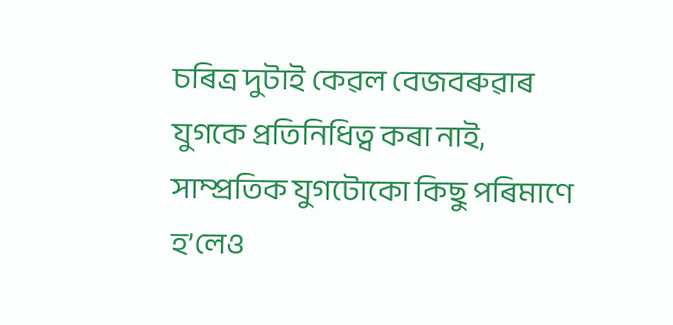চৰিত্ৰ দুটাই কেৱল বেজবৰুৱাৰ
যুগকে প্ৰতিনিধিত্ব কৰা নাই, সাম্প্ৰতিক যুগটোকো কিছু পৰিমাণে হ’লেও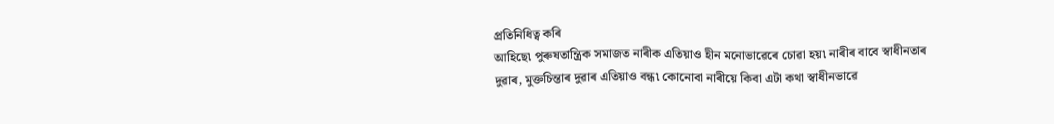প্ৰতিনিধিত্ব কৰি
আহিছে৷ পুৰুষতান্ত্ৰিক সমাজত নাৰীক এতিয়াও হীন মনোভাৱেৰে চোৱা হয়৷ নাৰীৰ বাবে স্বাধীনতাৰ
দুৱাৰ, মুক্তচিন্তাৰ দুৱাৰ এতিয়াও বন্ধ৷ কোনোবা নাৰীয়ে কিবা এটা কথা স্বাধীনভাৱে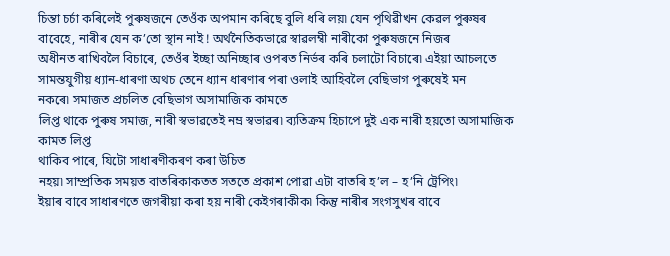চিন্তা চৰ্চা কৰিলেই পুৰুষজনে তেওঁক অপমান কৰিছে বুলি ধৰি লয়৷ যেন পৃথিৱীখন কেৱল পুৰুষৰ
বাবেহে, নাৰীৰ যেন ক’তো স্থান নাই ! অৰ্থনৈতিকভাৱে স্বাৱলম্বী নাৰীকো পুৰুষজনে নিজৰ
অধীনত ৰাখিবলৈ বিচাৰে, তেওঁৰ ইচ্ছা অনিচ্ছাৰ ওপৰত নিৰ্ভৰ কৰি চলাটো বিচাৰে৷ এইয়া আচলতে
সামন্তযুগীয় ধ্যান-ধাৰণা অথচ তেনে ধ্যান ধাৰণাৰ পৰা ওলাই আহিবলৈ বেছিভাগ পুৰুষেই মন
নকৰে৷ সমাজত প্ৰচলিত বেছিভাগ অসামাজিক কামতে
লিপ্ত থাকে পুৰুষ সমাজ, নাৰী স্বভাৱতেই নম্ৰ স্বভাৱৰ৷ ব্যতিক্ৰম হিচাপে দুই এক নাৰী হয়তো অসামাজিক কামত লিপ্ত
থাকিব পাৰে, যিটো সাধাৰণীকৰণ কৰা উচিত
নহয়৷ সাম্প্ৰতিক সময়ত বাতৰিকাকতত সততে প্ৰকাশ পোৱা এটা বাতৰি হ’ল – হ’নি ট্ৰেপিং৷
ইয়াৰ বাবে সাধাৰণতে জগৰীয়া কৰা হয় নাৰী কেইগৰাকীক৷ কিন্তু নাৰীৰ সংগসুখৰ বাবে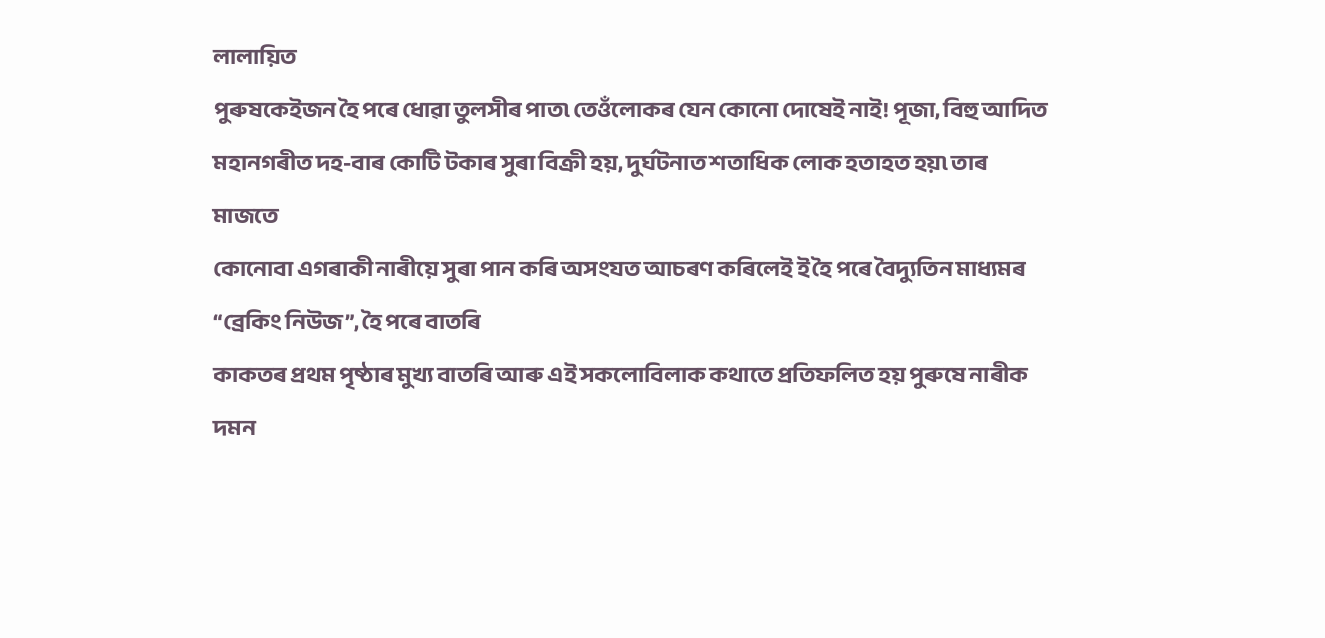লালায়িত
পুৰুষকেইজন হৈ পৰে ধোৱা তুলসীৰ পাত৷ তেওঁলোকৰ যেন কোনো দোষেই নাই! পূজা, বিহু আদিত
মহানগৰীত দহ-বাৰ কোটি টকাৰ সুৰা বিক্ৰী হয়, দুৰ্ঘটনাত শতাধিক লোক হতাহত হয়৷ তাৰ মাজতে
কোনোবা এগৰাকী নাৰীয়ে সুৰা পান কৰি অসংযত আচৰণ কৰিলেই ই হৈ পৰে বৈদ্যুতিন মাধ্যমৰ “ব্ৰেকিং নিউজ”, হৈ পৰে বাতৰি
কাকতৰ প্ৰথম পৃষ্ঠাৰ মুখ্য বাতৰি আৰু এই সকলোবিলাক কথাতে প্ৰতিফলিত হয় পুৰুষে নাৰীক
দমন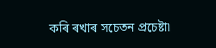কৰি ৰখাৰ সচেতন প্ৰচেষ্টা৷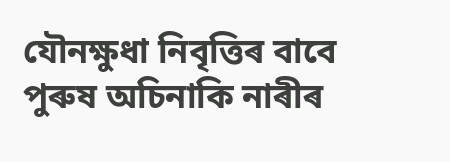যৌনক্ষুধা নিবৃত্তিৰ বাবে পুৰুষ অচিনাকি নাৰীৰ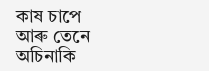কাষ চাপে
আৰু তেনে অচিনাকি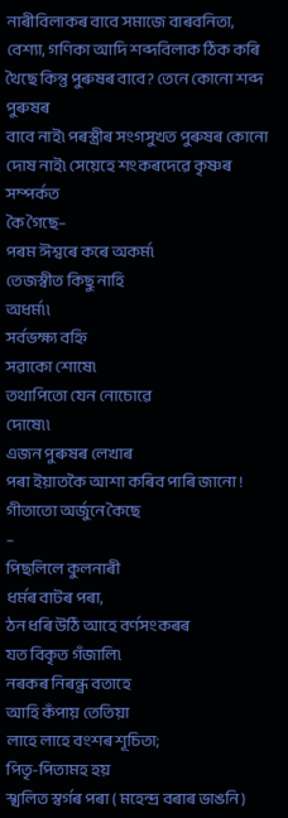নাৰীবিলাকৰ বাবে সমাজে বাৰবনিতা,
বেশ্যা, গণিকা আদি শব্দবিলাক ঠিক কৰি থৈছে কিন্তু পুৰুষৰ বাবে? তেনে কোনো শব্দ পুৰুষৰ
বাবে নাই৷ পৰস্ত্ৰীৰ সংগসুখত পুৰুষৰ কোনো দোষ নাই৷ সেয়েহে শংকৰদেৱে কৃষ্ণৰ সম্পৰ্কত
কৈ গৈছে–
পৰম ঈশ্বৰে কৰে অকৰ্ম৷
তেজস্বীত কিছু নাহি
অধৰ্ম৷৷
সৰ্বভক্ষ্য বহ্নি
সৱাকো শোষে৷
তথাপিতো যেন নোচোৱে
দোষে৷৷
এজন পুৰুষৰ লেখাৰ
পৰা ইয়াতকৈ আশা কৰিব পাৰি জানো !
গীতাতো অৰ্জুনে কৈছে
–
পিছলিলে কুলনাৰী
ধৰ্মৰ বাটৰ পৰা,
ঠন ধৰি উঠি আহে বৰ্ণসংকৰৰ
যত বিকৃত গঁজালি৷
নৰকৰ নিৰন্ধ্ৰ বতাহে
আহি কঁপায় তেতিয়া
লাহে লাহে বংশৰ শূচিতা;
পিতৃ-পিতামহ হয়
স্খলিত স্বৰ্গৰ পৰা ( মহেন্দ্ৰ বৰাৰ ভাঙনি)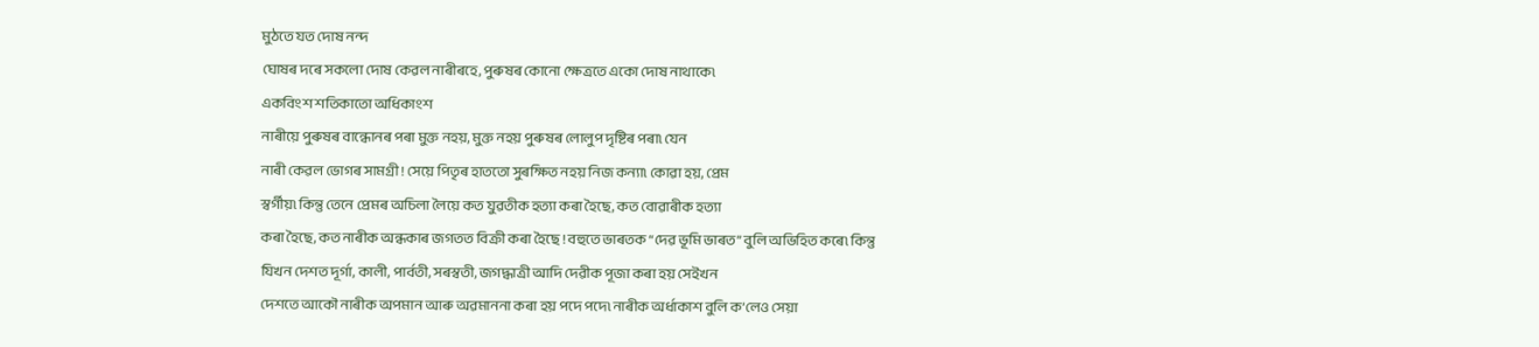মুঠতে যত দোষ নন্দ
ঘোষৰ দৰে সকলো দোষ কেৱল নাৰীৰহে, পুৰুষৰ কোনো ক্ষেত্ৰতে একো দোষ নাথাকে৷
একবিংশ শতিকাতো অধিকাংশ
নাৰীয়ে পুৰুষৰ বান্ধোনৰ পৰা মুক্ত নহয়, মুক্ত নহয় পুৰুষৰ লোলুপ দৃষ্টিৰ পৰা৷ যেন
নাৰী কেৱল ভোগৰ সামগ্ৰী ! সেয়ে পিতৃৰ হাততো সুৰক্ষিত নহয় নিজ কন্যা৷ কোৱা হয়, প্ৰেম
স্বৰ্গীয়৷ কিন্তু তেনে প্ৰেমৰ অচিলা লৈয়ে কত যুৱতীক হত্যা কৰা হৈছে, কত বোৱাৰীক হত্যা
কৰা হৈছে, কত নাৰীক অন্ধকাৰ জগতত বিক্ৰী কৰা হৈছে ! বহুতে ভাৰতক “দেৱ ভূমি ভাৰত” বুলি অভিহিত কৰে৷ কিন্তু
যিখন দেশত দূৰ্গা, কালী, পাৰ্বতী, সৰস্বতী, জগদ্ধাত্ৰী আদি দেৱীক পূজা কৰা হয় সেইখন
দেশতে আকৌ নাৰীক অপমান আৰু অৱমাননা কৰা হয় পদে পদে৷ নাৰীক অৰ্ধাকাশ বুলি ক’লেও সেয়া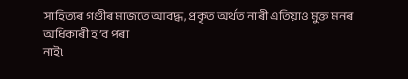সাহিত্যৰ গণ্ডীৰ মাজতে আবদ্ধ, প্ৰকৃত অৰ্থত নাৰী এতিয়াও মুক্ত মনৰ অধিকাৰী হ’ব পৰা
নাই৷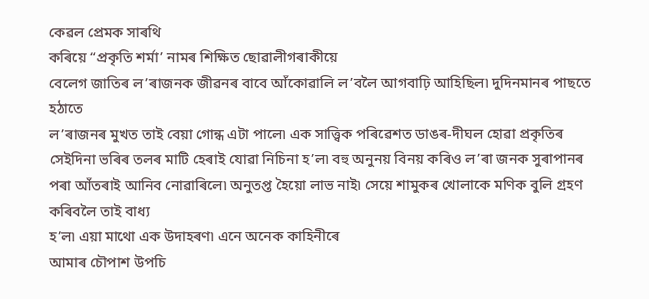কেৱল প্ৰেমক সাৰথি
কৰিয়ে “প্ৰকৃতি শৰ্মা’ নামৰ শিক্ষিত ছোৱালীগৰাকীয়ে
বেলেগ জাতিৰ ল’ৰাজনক জীৱনৰ বাবে আঁকোৱালি ল’বলৈ আগবাঢ়ি আহিছিল৷ দুদিনমানৰ পাছতে হঠাতে
ল’ৰাজনৰ মুখত তাই বেয়া গোন্ধ এটা পালে৷ এক সাত্ত্বিক পৰিৱেশত ডাঙৰ-দীঘল হোৱা প্ৰকৃতিৰ
সেইদিনা ভৰিৰ তলৰ মাটি হেৰাই যোৱা নিচিনা হ’ল৷ বহু অনুনয় বিনয় কৰিও ল’ৰা জনক সুৰাপানৰ
পৰা আঁতৰাই আনিব নোৱাৰিলে৷ অনুতপ্ত হৈয়ো লাভ নাই৷ সেয়ে শামুকৰ খোলাকে মণিক বুলি গ্ৰহণ কৰিবলৈ তাই বাধ্য
হ’ল৷ এয়া মাথো এক উদাহৰণ৷ এনে অনেক কাহিনীৰে
আমাৰ চৌপাশ উপচি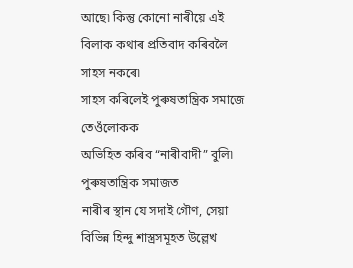আছে৷ কিন্তু কোনো নাৰীয়ে এই বিলাক কথাৰ প্ৰতিবাদ কৰিবলৈ সাহস নকৰে৷
সাহস কৰিলেই পুৰুষতান্ত্ৰিক সমাজে তেওঁলোকক
অভিহিত কৰিব “নাৰীবাদী” বুলি৷
পুৰুষতান্ত্ৰিক সমাজত
নাৰীৰ স্থান যে সদাই গৌণ, সেয়া বিভিন্ন হিন্দু শাস্ত্ৰসমূহত উল্লেখ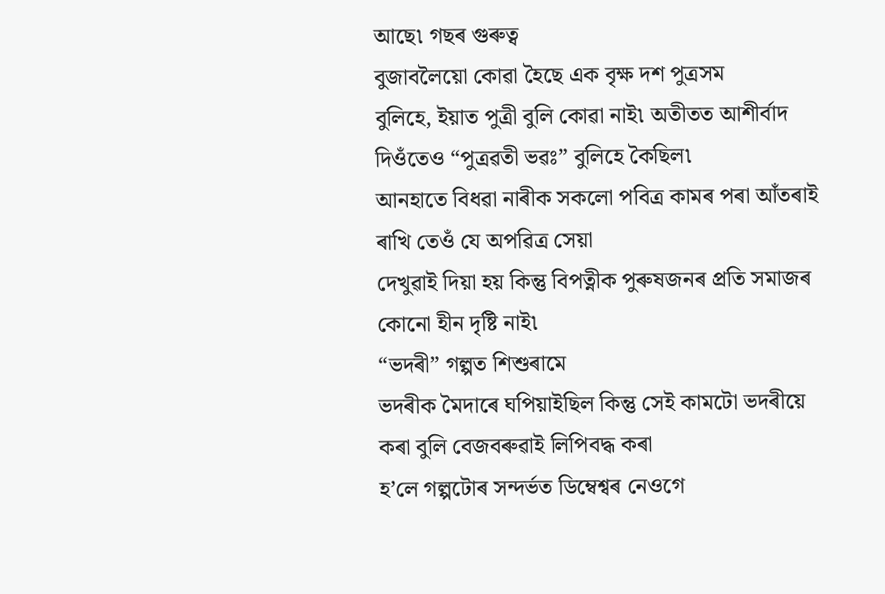আছে৷ গছৰ গুৰুত্ব
বুজাবলৈয়ো কোৱা হৈছে এক বৃক্ষ দশ পুত্ৰসম
বুলিহে, ইয়াত পুত্ৰী বুলি কোৱা নাই৷ অতীতত আশীৰ্বাদ দিওঁতেও “পুত্ৰৱতী ভৱঃ” বুলিহে কৈছিল৷
আনহাতে বিধৱা নাৰীক সকলো পবিত্ৰ কামৰ পৰা আঁতৰাই ৰাখি তেওঁ যে অপৱিত্ৰ সেয়া
দেখুৱাই দিয়া হয় কিন্তু বিপত্নীক পুৰুষজনৰ প্ৰতি সমাজৰ কোনো হীন দৃষ্টি নাই৷
“ভদৰী” গল্পত শিশুৰামে
ভদৰীক মৈদাৰে ঘপিয়াইছিল কিন্তু সেই কামটো ভদৰীয়ে কৰা বুলি বেজবৰুৱাই লিপিবদ্ধ কৰা
হ’লে গল্পটোৰ সন্দৰ্ভত ডিম্বেশ্বৰ নেওগে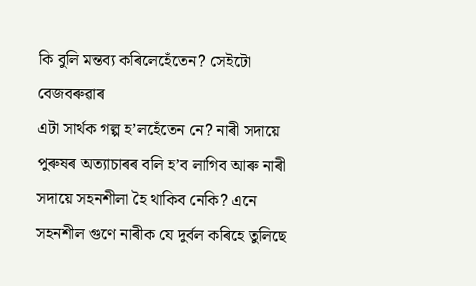কি বুলি মন্তব্য কৰিলেহেঁতেন? সেইটো বেজবৰুৱাৰ
এটা সাৰ্থক গল্প হ’লহেঁতেন নে? নাৰী সদায়ে পুৰুষৰ অত্যাচাৰৰ বলি হ’ব লাগিব আৰু নাৰী
সদায়ে সহনশীলা হৈ থাকিব নেকি? এনে সহনশীল গুণে নাৰীক যে দুৰ্বল কৰিহে তুলিছে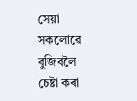সেয়া
সকলোৱে বুজিবলৈ চেষ্টা কৰা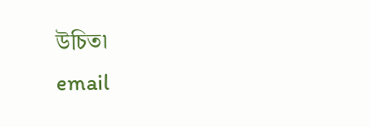উচিত৷
email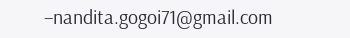–nandita.gogoi71@gmail.com